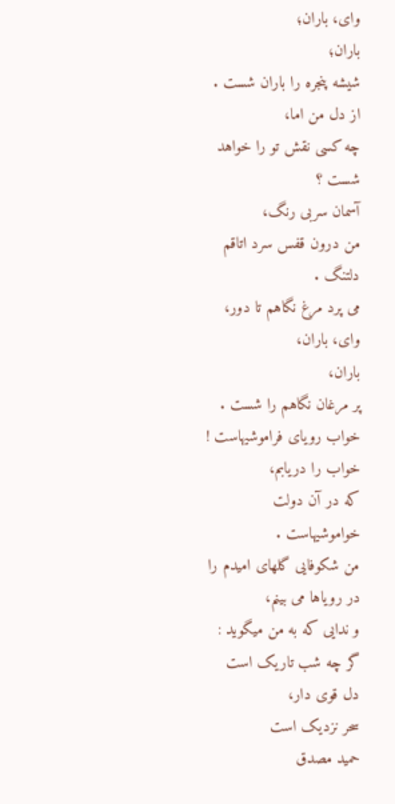وای، باران؛
باران؛
شیشه پنجره را باران شست .
از دل من اما،
چه کسی نقش تو را خواهد شست ؟
آسمان سربی رنگ،
من درون قفس سرد اتاقم دلتنگ .
می پرد مرغ نگاهم تا دور،
وای، باران،
باران،
پر مرغان نگاهم را شست .
خواب رویای فراموشیهاست !
خواب را دریابم،
که در آن دولت خواموشیهاست .
من شکوفایی گلهای امیدم را در رویاها می بینم،
و ندایی که به من میگوید :
گر چه شب تاریک است
دل قوی دار،
سحر نزدیک است
حمید مصدق